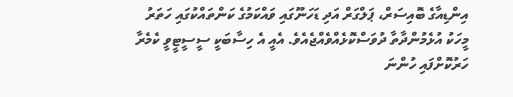އިންޑިއާގެ ބޮއިސަރް، ޕަލްގަރް އަދި ޑަހަނޫގައި ވައްކަމުގެ ކަންތައްކުގައި ހަތަރު މީހަކު އުޅެމުންދާތާ ދުވަސްކޮޅެއްވެއްޖެއެވެ. އެއީ އެ ހިސާބަކީ ސީސީޓީވީ ކެމެރާ ހަރުކޮށްފައި ހުންނަ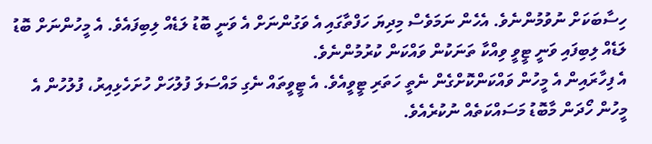ހިސާބަކަށް ނުވުމުންނެވެ. އެހެން ނަމަވެސް މިދިޔަ ހަފްތާގައި އެ ވަގުންނަށް އެ ވަނީ ބޮޑު ލަޑެއް ލިބިފައެވެ. އެ މީހުންނަށް ބޮޑު ލަޑެއް ލިބިފައި ވަނީ ޓީވީ ވިއްކާ ތަނަކުން ވައްކަން ކުރުމުންނެވެ.
އެ ފިހާރައިން އެ މީހުން ވައްކަންކޮށްގެން ނެތީ ހަތަރި ޓީވީއެވެ. އެ ޓީވީތައް ނެގި މައްސަލަ ފުލުހަށް ހުށަހެޅިއިރު، ފުލުހުން އެ މީހުން ހޯދަން މާބޮޑު މަސައްކަތެއް ނުކުރެއެވެ.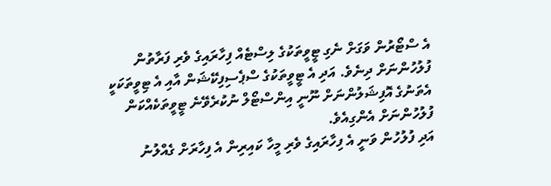އެ ސްޓޯރުން ވަގަށް ނެގި ޓީވީތަކުގެ ލިސްޓެއް ފިހާރައިގެ ވެރި ފަރާތުން ފުލުހުންނަށް ދިނެވެ. އަދި އެ ޓީވީތަކުގެ ސްޕެސިފިކޭޝަން އާއި އެ ޓިވީތަކަކީ އެތަނުގެ އޮފިޝަލުންނަށް ނޫނީ އިންސްޓޯލް ނުކުރެވޭނެ ޓީވީތަކެއްކަން ފުލުހުންނަށް އެންގިއެވެ.
އަދި ފުލުހުން ވަނީ އެ ފިހާރައިގެ ވެރި މީހާ ކައިރިން އެ ފިހާރަށް ގެއްލުނު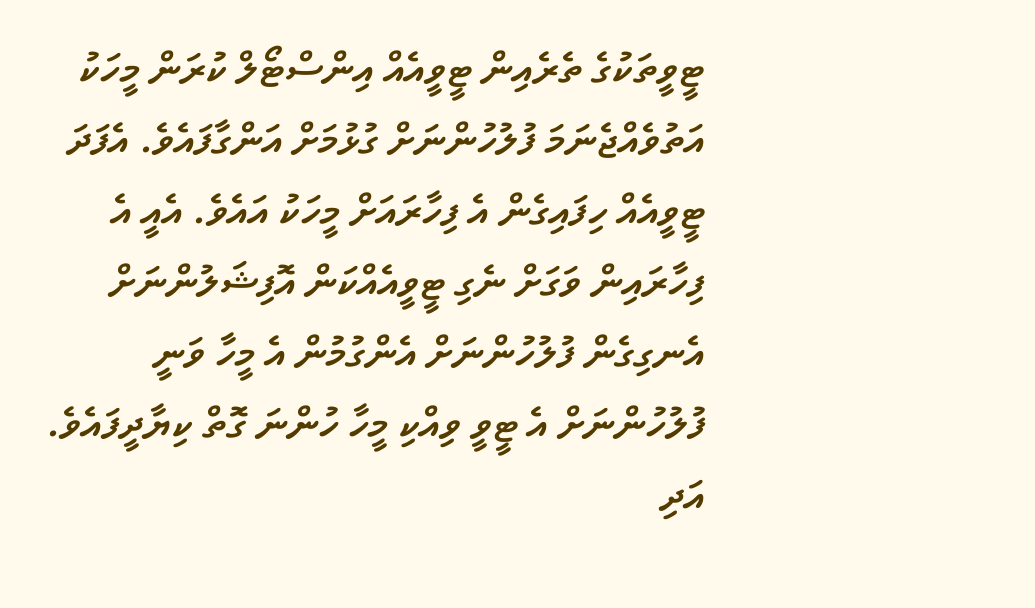ޓީވީތަކުގެ ތެރެއިން ޓީވީއެއް އިންސްޓޯލް ކުރަން މީހަކު އަތުވެއްޖެނަމަ ފުލުހުންނަށް ގުޅުމަށް އަންގާފައެވެ. އެފަދަ ޓީވީއެއް ހިފައިގެން އެ ފިހާރައަށް މީހަކު އައެވެ. އެއީ އެ ފިހާރައިން ވަގަށް ނެގި ޓީވީއެއްކަން އޮފިޝަލުންނަށް އެނގިގެން ފުލުހުންނަށް އެންގުމުން އެ މީހާ ވަނީ ފުލުހުންނަށް އެ ޓީވީ ވިއްކި މީހާ ހުންނަ ގޮތް ކިޔާދީފައެވެ. އަދި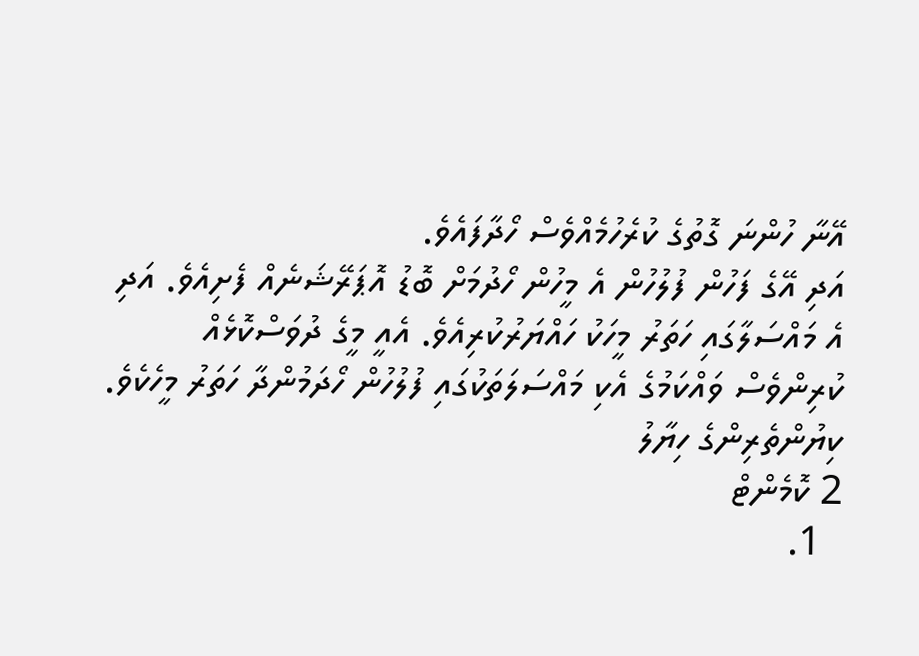އޭނާ ހުންނަ ގޮތުގެ ކުރެހުމެއްވެސް ހޯދާފައެވެ.
އަދި އޭގެ ފަހުން ފުލުހުން އެ މީހުން ހޯދުމަށް ބޮޑު އޮޕަރޭޝަނެއް ފެށިއެވެ. އަދި އެ މައްސަލާގައި ހަތަރު މީހަކު ހައްޔަރުކުރިއެވެ. އެއީ މީގެ ދުވަސްކޮޅެއް ކުރިންވެސް ވައްކަމުގެ އެކި މައްސަލަތަކުގައި ފުލުހުން ހޯދަމުންދާ ހަތަރު މީހެކެވެ.
ކިޔުންތެރިންގެ ހިޔާލު
2 ކޮމެންޓް
  1.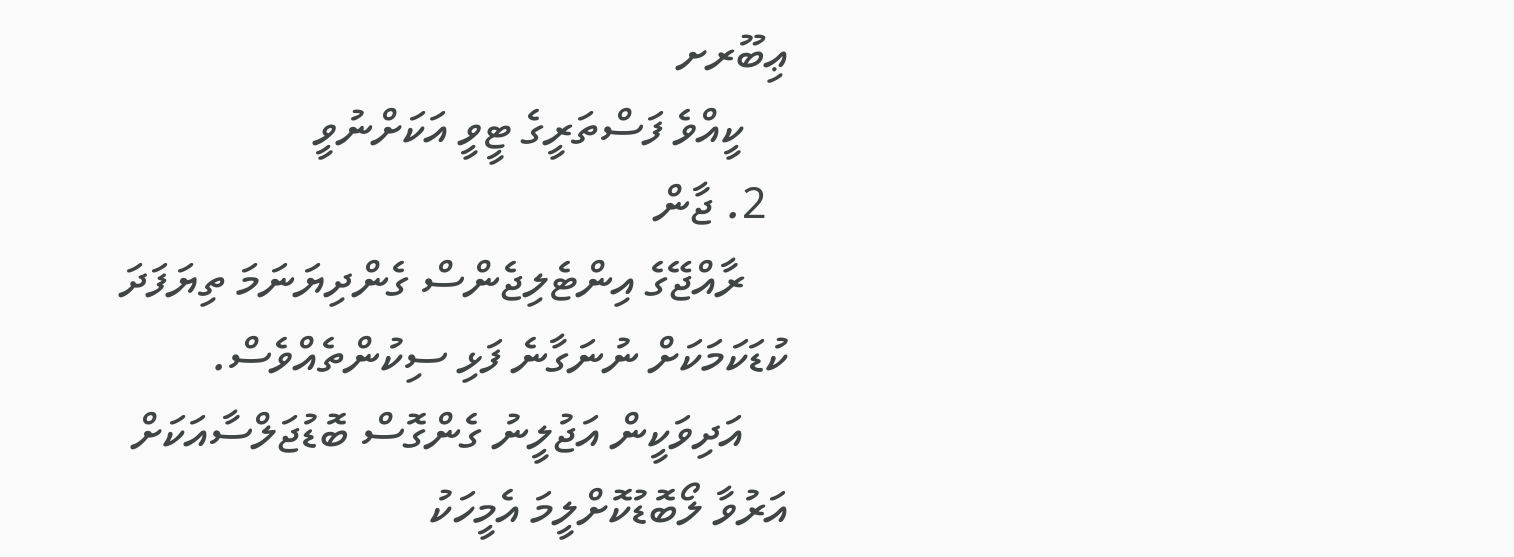ޢިބޫރށ
    ކީއްވެ ފަސްތަރީގެ ޓީވީ އަކަށްނުވީ
  2. ޖާން
    ރާއްޖޭގެ އިންޓެލިޖެންސް ގެންދިޔަނަމަ ތިޔަފަދަ ކުޑަކަމަކަށް ނުނަގާނެ ފަޅި ސިކުންތެއްވެސް.
    އަދިވަކީން އަޖުލީނު ގެންގޮސް ބޮޑުޖަލްސާއަކަށް އަރުވާ ލޯބޮޑުކޮށްލީމަ އެމީހަކު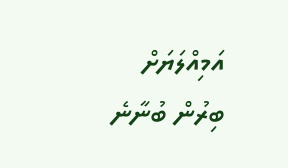އަމިއްލަޔަށް ބިރުން ބުނާނެ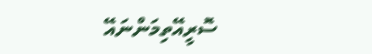ސޮރީއޭތިމަންނައޭ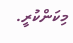މިކަންކުރީ.